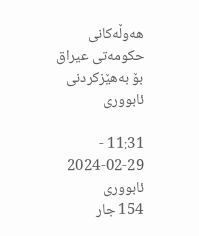هەوڵەکانی حکومەتی عیراق بۆ بەهێزکردنی ئابووری

11:31 - 2024-02-29
ئابووری
154 جار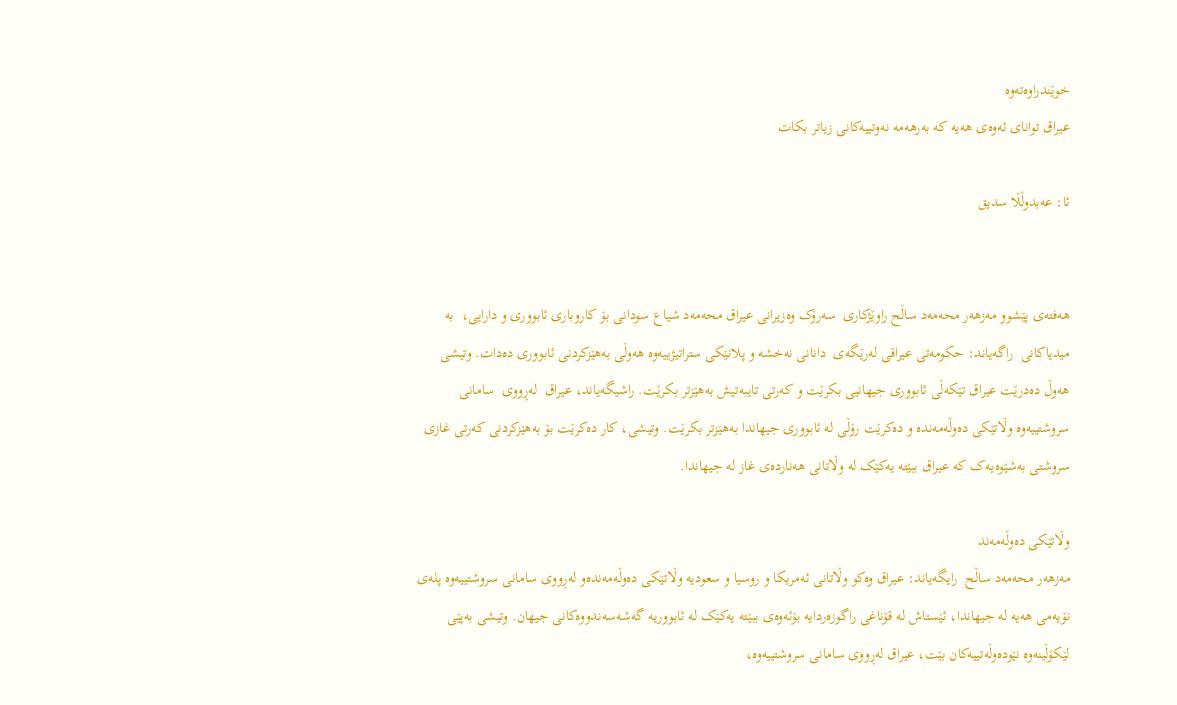خوێندراوەتەوە
عیراق توانای ئەوەی هەیە کە بەرهەمە نەوتییەکانی زیاتر بکات

ئا: عەبدوڵڵا سدیق


هەفتەی پێشوو مەزهەر محەمەد ساڵح راوێژکاری  سەرۆک وەزیرانی عیراق محەمەد شیاع سودانی بۆ کاروباری ئابووری و دارایی،  بە میدیاکانی  راگەیاند: حکومەتی عیراقی لەرێگەی  دانانی نەخشە و پلانێکی ستراتیژییەوە هەوڵی بەهێزکردنی ئابووری دەدات. وتیشی  هەوڵ دەدرێت عیراق تێکەڵی ئابووری جیهانیی بکرێت و کەرتی تایبەتیش بەهێزتر بکرێت. راشیگەیاند، عیراق  لەڕووی  سامانی سروشتییەوە وڵاتێکی دەوڵەمەندە و دەکرێت رۆڵی لە ئابووری جیهاندا بەهێزتر بکرێت. وتیشی، کار دەکرێت بۆ بەهێزکردنی کەرتی غازی سروشتی بەشێوەیەک کە عیراق ببێتە یەکێک لە وڵاتانی هەناردەی غاز لە جیهاندا.

وڵاتێکی دەوڵەمەند
مەزهەر محەمەد ساڵح  رایگەیاند: عیراق وەکو وڵاتانی ئەمریکا و روسیا و سعودیە وڵاتێکی دەوڵەمەندەو لەڕووی سامانی سروشتییەوە پلەی نۆیەمی هەیە لە جیهاندا، ئێستاش لە قۆناغی راگوزەردایە بۆئەوەی ببێتە یەکێک لە ئابووریە گەشەسەندووەکانی جیهان. وتیشی بەپێی لێکۆڵینەوە نێودەوڵەتییەکان بێت، عیراق لەڕووی سامانی سروشتییەوە،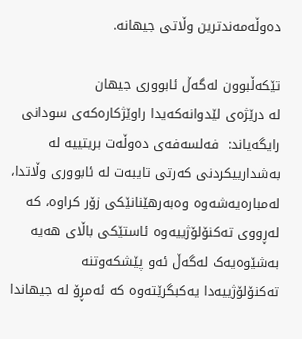دەوڵەمەندترین وڵاتی جیهانە.

تێکەڵبوون لەگەڵ ئابووری جیهان
لە درێژەی لێدوانەکەیدا راوێژکارەکەی سودانی رایگەیاند:  فەلسەفەی دەوڵەت بریتییە لە بەشدارییکردنی کەرتی تایبەت لە ئابووری وڵاتدا، لەمبارەیەشەوە وەبەرهێنانێکی زۆر کراوە، کە لەڕووی تەکنۆلۆژییەوە ئاستێکی باڵای هەیە بەشێوەیەک لەگەڵ ئەو پێشكەوتنە تەکنۆلۆژییەدا یەکبگرێتەوە کە ئەمڕۆ لە جیهاندا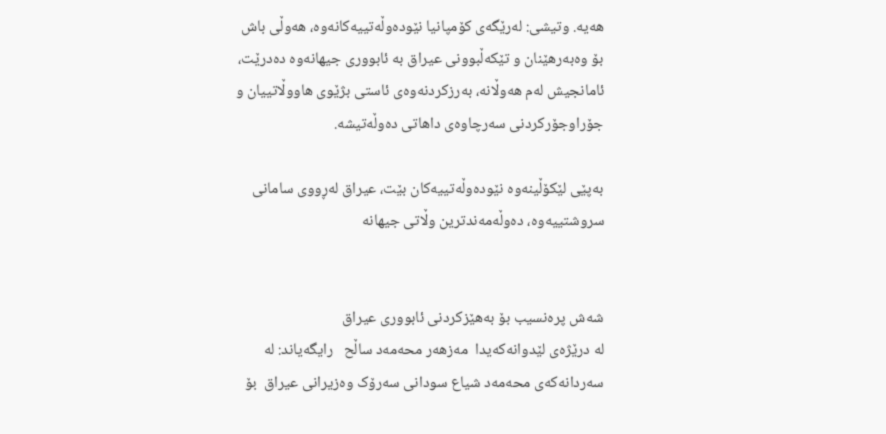هەیە. وتیشی: لەرێگەی کۆمپانیا نێودەوڵەتییەکانەوە، هەوڵی باش بۆ وەبەرهێنان و تێکەڵبوونی عیراق بە ئابووری جیهانەوە دەدرێت، ئامانجیش لەم هەوڵانە، بەرزکردنەوەی ئاستی بژێوی هاووڵاتییان و جۆراوجۆرکردنی سەرچاوەی داهاتی دەوڵەتیشە.

بەپێی لێکۆڵینەوە نێودەوڵەتییەکان بێت، عیراق لەڕووی سامانی سروشتییەوە، دەوڵەمەندترین وڵاتی جیهانە


شەش پرەنسیب بۆ بەهێزکردنی ئابووری عیراق
لە درێژەی لێدوانەکەیدا  مەزهەر محەمەد ساڵح   رایگەیاند: لە سەردانەکەی محەمەد شیاع سودانی سەرۆک وەزیرانی عیراق  بۆ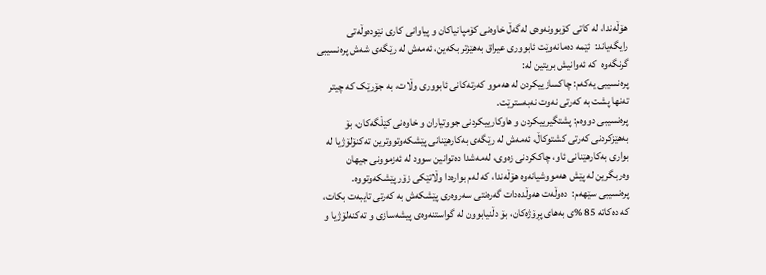هۆڵەندا، لە کاتی کۆبوونەوەی لەگەڵ خاوەنی کۆمپانیاکان و پیاوانی کاری نێودەوڵەتی رایگەیاند:  ئێمە دەمانەوێت ئابووری عیراق بەهێزتر بکەین، ئەمەش لە رێگەی شەش پرەنسیبی گرنگەوە  کە ئەوانیش بریتین لە:
پرەنسیبی یەکەم: چاکسازییکردن لە هەموو کەرتەکانی ئابووری وڵات، بە جۆرێک کە چیتر تەنها پشت بە کەرتی نەوت نەبەسترێت.
پرەنسیبی دووەم: پشتگیرییکردن و هاوکارییکردنی جووتیاران و خاوەنی کێڵگەکان، بۆ بەهێزکردنی کەرتی کشتوکاڵ، ئەمەش لە رێگەی بەکارهێنانی پێشکەوتووترین تەکنۆلۆژیا لە بواری بەکارهێنانی ئاو، چاککردنی زەوی، لەمەشدا دەتوانین سوود لە ئەزموونی جیهان وەربگرین لە پێش هەمووشیانەوە هۆڵەندا، کە لەم بوارەدا وڵاتێکی زۆر پێشکەوتووە.
پرەنسیبی سێهەم:  دەوڵەت هەوڵدەدات گەرەنتی سەروەری پێشکەش بە کەرتی تایبەت بکات، کە دەکاتە 85 %ی بەهای پڕۆژەکان، بۆ دڵنیابوون لە گواستنەوەی پیشەسازی و تەکنەلۆژیا و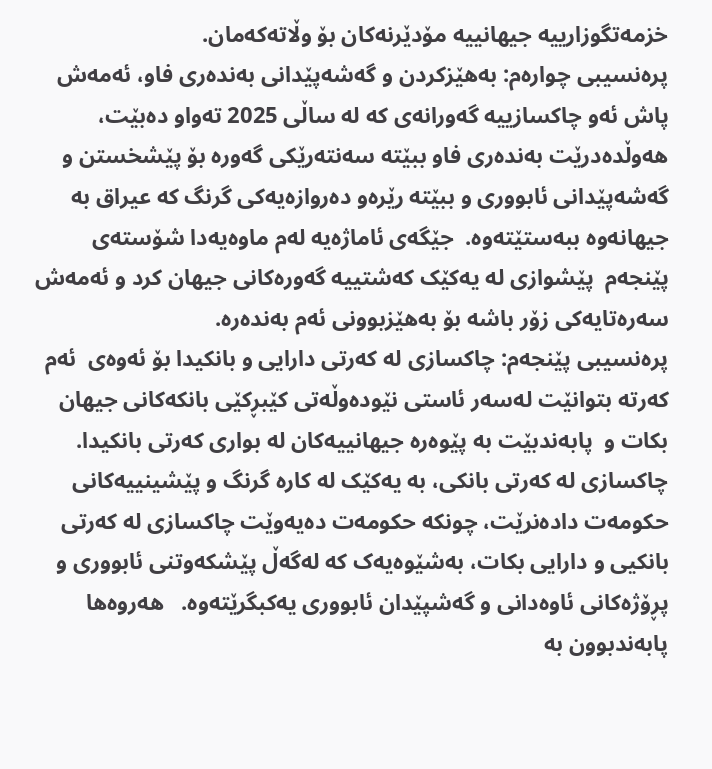خزمەتگوزارییە جیهانییە مۆدێرنەکان بۆ وڵاتەکەمان.
پرەنسیبی چوارەم: بەهێزکردن و گەشەپێدانی بەندەری فاو، ئەمەش پاش ئەو چاکسازییە گەورانەی کە لە ساڵی 2025 تەواو دەبێت، هەوڵدەدرێت بەندەری فاو ببێتە سەنتەرێکی گەورە بۆ پێشخستن و گەشەپێدانی ئابووری و ببێتە رێرەو دەروازەیەکی گرنگ کە عیراق بە جیهانەوە ببەستێتەوە.  جێگەی ئاماژەیە لەم ماوەیەدا شۆستەی پێنجەم  پێشوازی لە یەکێک کەشتییە گەورەکانی جیهان کرد و ئەمەش سەرەتایەکی زۆر باشە بۆ بەهێزبوونی ئەم بەندەرە.
پرەنسیبی پێنجەم: چاکسازی لە کەرتی دارایی و بانکیدا بۆ ئەوەی  ئەم کەرتە بتوانێت لەسەر ئاستی نێودەوڵەتی کێبڕکێی بانکەکانی جیهان بکات و  پابەندبێت بە پێوەرە جیهانییەکان لە بواری کەرتی بانکیدا.  چاکسازی لە کەرتی بانکی، بە یەکێک لە کارە گرنگ و پێشینییەکانی حکومەت دادەنرێت، چونکە حکومەت دەیەوێت چاکسازی لە کەرتی بانکیی و دارایی بکات، بەشێوەیەک کە لەگەڵ پێشکەوتنی ئابووری و پڕۆژەکانی ئاوەدانی و گەشپێدان ئابووری یەکبگرێتەوە.   هەروەها پابەندبوون بە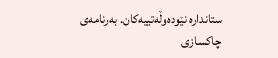ستاندارە نێودەوڵەتییەکان. بەرنامەی چاکسازی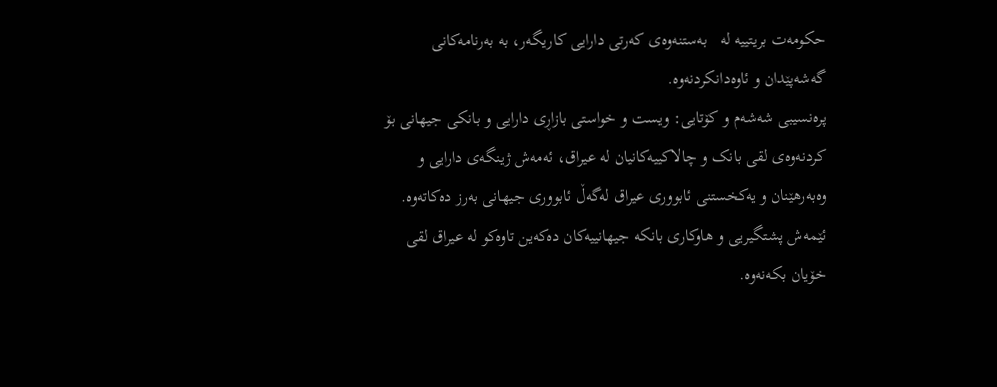حکومەت بریتییە لە   بەستنەوەی کەرتی دارایی کاریگەر، بە بەرنامەکانی گەشەپێدان و ئاوەدانکردنەوە.
پرەنسیبی شەشەم و کۆتایی: ویست و خواستی بازاڕی دارایی و بانکی جیهانی بۆ کردنەوەی لقی بانک و چالاکییەکانیان لە عیراق، ئەمەش ژینگەی دارایی و وەبەرهێنان و یەکخستنی ئابووری عیراق لەگەڵ ئابووری جیهانی بەرز دەکاتەوە. ئێمەش پشتگیریی و هاوکاری بانکە جیهانییەکان دەکەین تاوەکو لە عیراق لقی خۆیان بکەنەوە.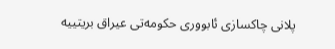پلانی چاکسازی ئابووری حکومەتی عیراق بریتییە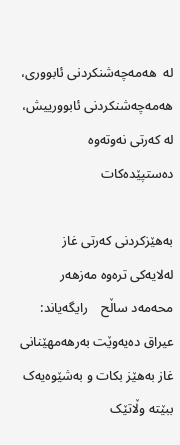لە  هەمەچەشنکردنی ئابووری، هەمەچەشنکردنی ئابوورییش، لە کەرتی نەوتەوە دەستپێدەکات

بەهێزکردنی کەرتی غاز
لەلایەکی ترەوە مەزهەر محەمەد ساڵح    رایگەیاند:  عیراق دەیەوێت بەرهەمهێنانی غاز بەهێز بکات و بەشێوەیەک ببێتە وڵاتێک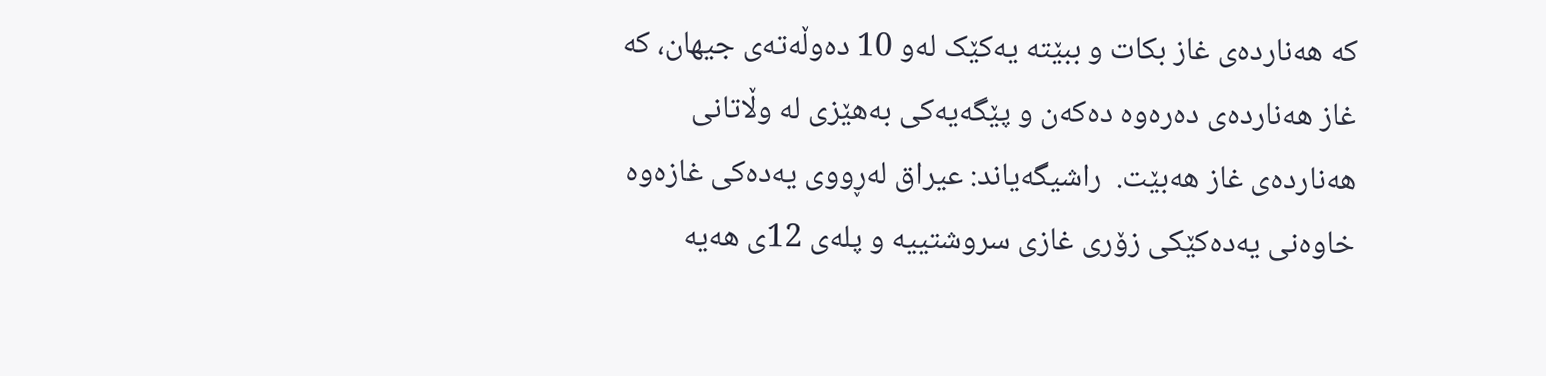کە هەناردەی غاز بکات و ببێتە یەکێک لەو 10 دەوڵەتەی جیهان، کە غاز هەناردەی دەرەوە دەکەن و پێگەیەکی بەهێزی لە وڵاتانی هەناردەی غاز هەبێت.  راشیگەیاند: عیراق لەڕووی یەدەکی غازەوە  خاوەنی یەدەکێكی زۆری غازی سروشتییە و پلەی 12ی هەیە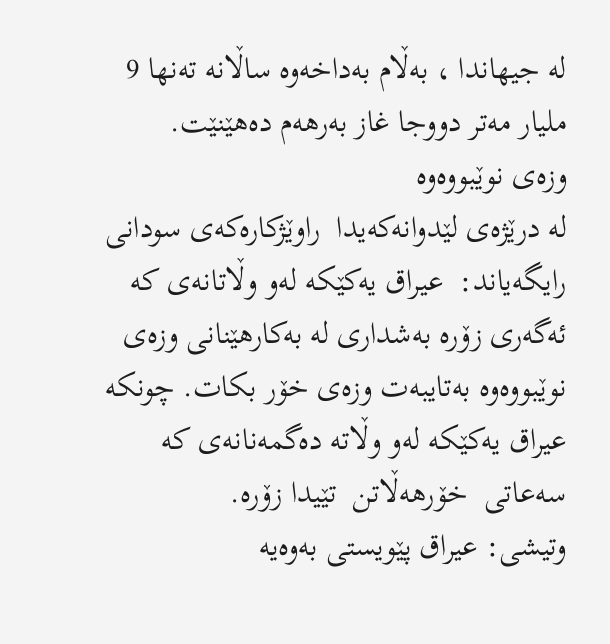لە جیهاندا ، بەڵام بەداخەوە ساڵانە تەنها 9 ملیار مەتر دووجا غاز بەرهەم دەهێنێت.
وزەی نوێبووەوە
لە درێژەی لێدوانەکەیدا  راوێژکارەکەی سودانی  رایگەیاند:  عیراق یەکێکە لەو وڵاتانەی کە ئەگەری زۆرە بەشداری لە بەکارهێنانی وزەی نوێبووەوە بەتایبەت وزەی خۆر بکات. چونکە عیراق یەکێکە لەو وڵاتە دەگمەنانەی کە سەعاتی  خۆرهەڵاتن  تێیدا زۆرە.
وتیشی: عیراق پێویستی بەوەیە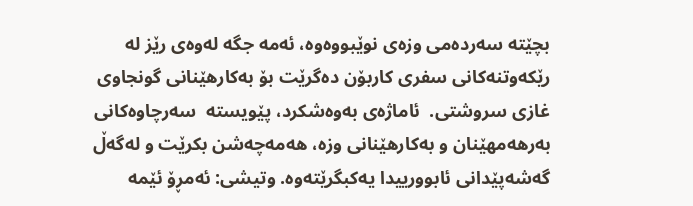بچێتە سەردەمی وزەی نوێبووەوە، ئەمە جگە لەوەی رێز لە رێکەوتنەکانی سفری کاربۆن دەگرێت بۆ بەکارهێنانی گونجاوی غازی سروشتی.  ئاماژەی بەوەشکرد، پێویستە  سەرچاوەکانی بەرهەمهێنان و بەکارهێنانی وزە، هەمەچەشن بکرێت و لەگەڵ  گەشەپێدانی ئابوورییدا یەکبگرێتەوە. وتیشی: ئەمڕۆ ئێمە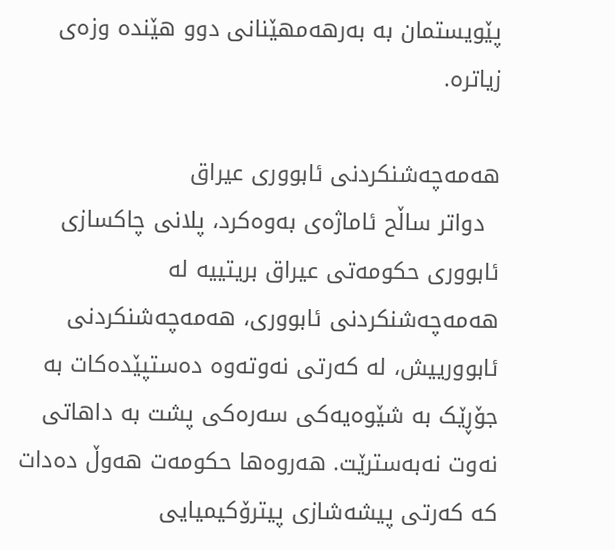پێویستمان بە بەرهەمهێنانی دوو هێندە وزەی زیاترە.

هەمەچەشنکردنی ئابووری عیراق
  دواتر ساڵح ئاماژەی بەوەکرد، پلانی چاکسازی ئابووری حکومەتی عیراق بریتییە لە  هەمەچەشنکردنی ئابووری، هەمەچەشنکردنی ئابوورییش، لە کەرتی نەوتەوە دەستپێدەکات بە جۆڕێک بە شێوەیەکی سەرەکی پشت بە داهاتی نەوت نەبەسترێت. هەروەها حکومەت هەوڵ دەدات کە کەرتی پیشەشازی پیترۆکیمیایی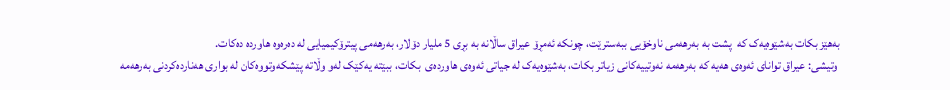بەهێز بکات بەشێوەیەک کە  پشت بە بەرهەمی ناوخۆیی ببەسترێت، چونکە ئەمڕۆ عیراق ساڵانە بە بڕی 5 ملیار دۆلار، بەرهەمی پیترۆکیمیایی لە دەرەوە هاوردە دەکات.
 وتیشی: عیراق توانای ئەوەی هەیە کە بەرهەمە نەوتییەکانی زیاتر بکات، بەشێوەیەک لە جیاتی ئەوەی هاوردەی  بکات، ببێتە یەکێک لەو وڵاتە پێشكەوتووەکان لە بواری هەناردەکردنی بەرهەمە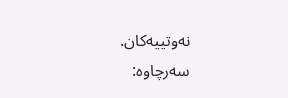نەوتییەکان.
سەرچاوە: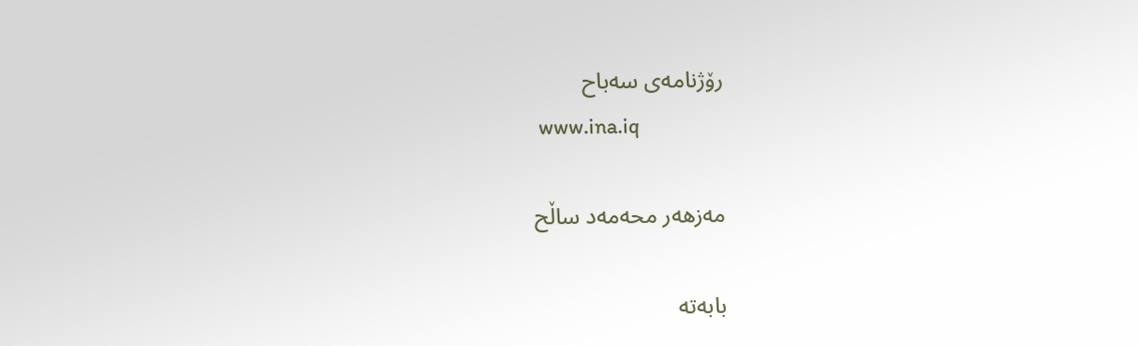رۆژنامەی سەباح
 www.ina.iq

مەزهەر محەمەد ساڵح

بابەتە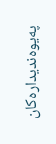پەیوەندیدارەکان